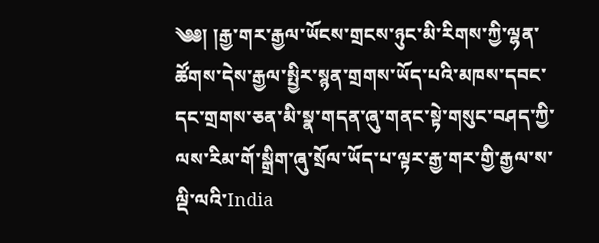༄༅། །རྒྱ་གར་རྒྱལ་ཡོངས་གྲངས་ཉུང་མི་རིགས་ཀྱི་ལྷན་ཚོགས་དེས་རྒྱལ་སྤྱིར་སྙན་གྲགས་ཡོད་པའི་མཁས་དབང་དང་གྲགས་ཅན་མི་སྣ་གདན་ཞུ་གནང་སྟེ་གསུང་བཤད་ཀྱི་ལས་རིམ་གོ་སྒྲིག་ཞུ་སྲོལ་ཡོད་པ་ལྟར་རྒྱ་གར་གྱི་རྒྱལ་ས་ལྡི་ལའི་India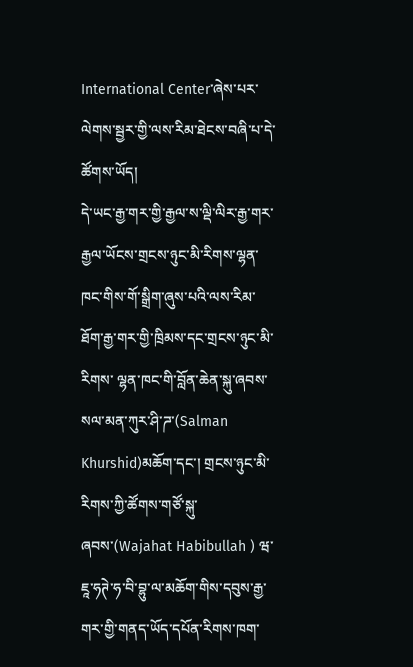International Center་ཞེས་པར་ལེགས་སྦྱར་གྱི་ལས་རིམ་ཐེངས་བཞི་པ་དེ་ཚོགས་ཡོད།
དེ་ཡང་རྒྱ་གར་གྱི་རྒྱལ་ས་ལྡི་ལིར་རྒྱ་གར་རྒྱལ་ཡོངས་གྲངས་ཉུང་མི་རིགས་ལྷན་ ཁང་གིས་གོ་སྒྲིག་ཞུས་པའི་ལས་རིམ་ཐོག་རྒྱ་གར་གྱི་ཁྲིམས་དང་གྲངས་ཉུང་མི་རིགས་ ལྷན་ཁང་གི་བློན་ཆེན་སྐུ་ཞབས་སལ་མན་ཀུར་ཤི་ཌ་(Salman Khurshid)མཆོག་དང་། གྲངས་ཉུང་མི་རིགས་ཀྱི་ཚོགས་གཙོ་སྐུ་ཞབས་(Wajahat Habibullah ) ཝ་ཇཱ་ཧཊེ་ཧ་བི་བྷུ་ལ་མཆོག་གིས་དབུས་རྒྱ་གར་གྱི་གནད་ཡོད་དཔོན་རིགས་ཁག་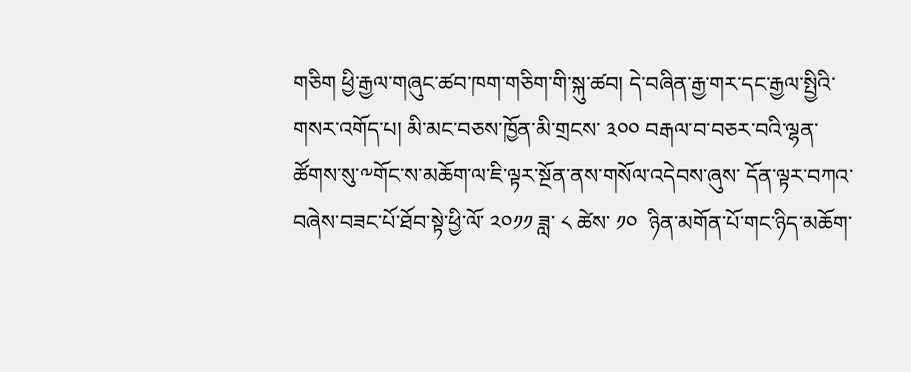གཅིག ཕྱི་རྒྱལ་གཞུང་ཚབ་ཁག་གཅིག་གི་སྐུ་ཚབ། དེ་བཞིན་རྒྱ་གར་དང་རྒྱལ་སྤྱིའི་གསར་འགོད་པ། མི་མང་བཅས་ཁྱོན་མི་གྲངས་ ༣༠༠ བརྒལ་བ་བཅར་བའི་ལྷན་ཚོགས་སུ་༸གོང་ས་མཆོག་ལ་ཇི་ལྟར་སྔོན་ནས་གསོལ་འདེབས་ཞུས་ དོན་ལྟར་བཀའ་བཞེས་བཟང་པོ་ཐོབ་སྟེ་ཕྱི་ལོ་ ༢༠༡༡ ཟླ་ ༨ ཚེས་ ༡༠  ཉིན་མགོན་པོ་གང་ཉིད་མཆོག་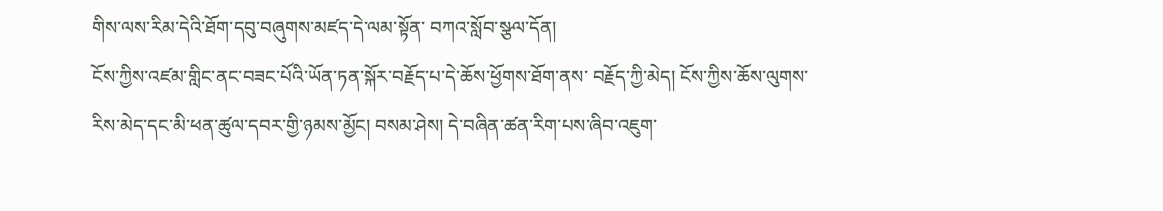གིས་ལས་རིམ་དེའི་ཐོག་དབུ་བཞུགས་མཛད་དེ་ལམ་སྟོན་ བཀའ་སློབ་སྩལ་དོན།
ངོས་ཀྱིས་འཛམ་གླིང་ནང་བཟང་པོའི་ཡོན་ཏན་སྐོར་བརྗོད་པ་དེ་ཆོས་ཕྱོགས་ཐོག་ནས་ བརྗོད་ཀྱི་མེད། ངོས་ཀྱིས་ཆོས་ལུགས་རིས་མེད་དང་མི་ཕན་ཚུལ་དབར་གྱི་ཉམས་མྱོང། བསམ་ཤེས། དེ་བཞིན་ཚན་རིག་པས་ཞིབ་འཇུག་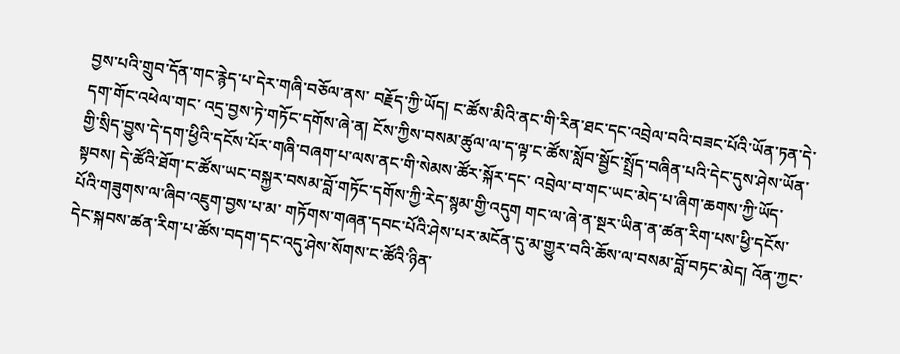བྱས་པའི་གྲུབ་དོན་གང་རྙེད་པ་དེར་གཞི་བཅོལ་ནས་ བརྗོད་ཀྱི་ཡོད། ང་ཚོས་མིའི་ནང་གི་རིན་ཐང་དང་འབྲེལ་བའི་བཟང་པོའི་ཡོན་ཏན་དེ་དག་གོང་འཕེལ་གང་ འདྲ་བྱས་ཏེ་གཏོང་དགོས་ཞེ་ན། ངོས་ཀྱིས་བསམ་ཚུལ་ལ་ད་ལྟ་ང་ཚོས་སློབ་སྦྱོང་སྤྲོད་བཞིན་པའི་དེང་དུས་ཤེས་ཡོན་ གྱི་སྲིད་བྱུས་དེ་དག་ཕྱིའི་དངོས་པོར་གཞི་བཞག་པ་ལས་ནང་གི་སེམས་ཚོར་སྐོར་དང་ འབྲེལ་བ་གང་ཡང་མེད་པ་ཞིག་ཆགས་ཀྱི་ཡོད་སྟབས། དེ་ཚོའི་ཐོག་ང་ཚོས་ཡང་བསྐྱར་བསམ་བློ་གཏོང་དགོས་ཀྱི་རེད་སྙམ་གྱི་འདུག གང་ལ་ཞེ་ན་སྔར་ཡིན་ན་ཚན་རིག་པས་ཕྱི་དངོས་པོའི་གཟུགས་ལ་ཞིབ་འཇུག་བྱས་པ་མ་ གཏོགས་གཞན་དབང་པོའི་ཤེས་པར་མངོན་དུ་མ་གྱུར་བའི་ཆོས་ལ་བསམ་བློ་བཏང་མེད། འོན་ཀྱང་དེང་སྐབས་ཚན་རིག་པ་ཚོས་བདག་དང་འདུ་ཤེས་སོགས་ང་ཚོའི་ཉིན་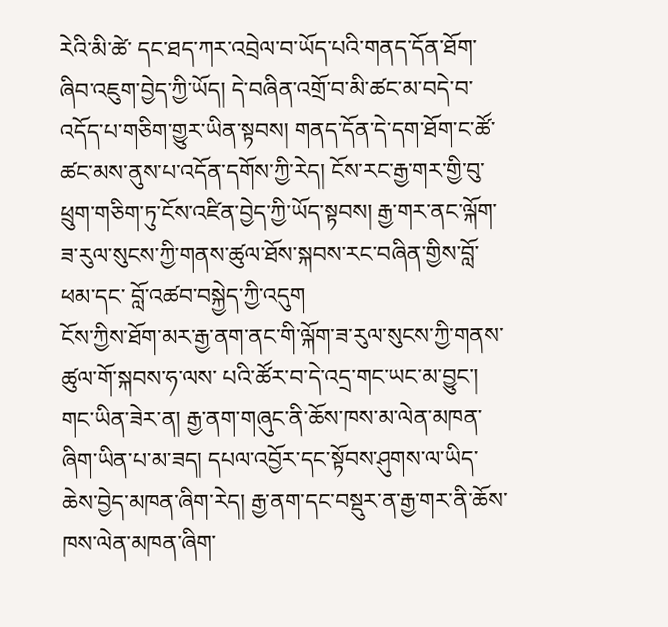རེའི་མི་ཚེ་ དང་ཐད་ཀར་འབྲེལ་བ་ཡོད་པའི་གནད་དོན་ཐོག་ཞིབ་འཇུག་བྱེད་ཀྱི་ཡོད། དེ་བཞིན་འགྲོ་བ་མི་ཚང་མ་བདེ་བ་འདོད་པ་གཅིག་གྱུར་ཡིན་སྟབས། གནད་དོན་དེ་དག་ཐོག་ང་ཚོ་ཚང་མས་ནུས་པ་འདོན་དགོས་ཀྱི་རེད། ངོས་རང་རྒྱ་གར་གྱི་བུ་ཕྲུག་གཅིག་ཏུ་ངོས་འཛིན་བྱེད་ཀྱི་ཡོད་སྟབས། རྒྱ་གར་ནང་ལྐོག་ཟ་རུལ་སུངས་ཀྱི་གནས་ཚུལ་ཐོས་སྐབས་རང་བཞིན་གྱིས་བློ་ཕམ་དང་ བློ་འཚབ་བསྐྱེད་ཀྱི་འདུག
ངོས་ཀྱིས་ཐོག་མར་རྒྱ་ནག་ནང་གི་ལྐོག་ཟ་རུལ་སུངས་ཀྱི་གནས་ཚུལ་གོ་སྐབས་ཧ་ལས་ པའི་ཚོར་བ་དེ་འདྲ་གང་ཡང་མ་བྱུང་། གང་ཡིན་ཟེར་ན། རྒྱ་ནག་གཞུང་ནི་ཆོས་ཁས་མ་ལེན་མཁན་ཞིག་ཡིན་པ་མ་ཟད། དཔལ་འབྱོར་དང་སྟོབས་ཤུགས་ལ་ཡིད་ཆེས་བྱེད་མཁན་ཞིག་རེད། རྒྱ་ནག་དང་བསྡུར་ན་རྒྱ་གར་ནི་ཆོས་ཁས་ལེན་མཁན་ཞིག་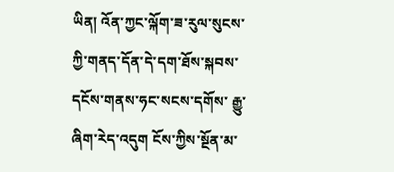ཡིན། འོན་ཀྱང་ལྐོག་ཟ་རུལ་སུངས་ཀྱི་གནད་དོན་དེ་དག་ཐོས་སྐབས་དངོས་གནས་ཧང་སངས་དགོས་ རྒྱུ་ཞིག་རེད་འདུག ངོས་ཀྱིས་སྔོན་མ་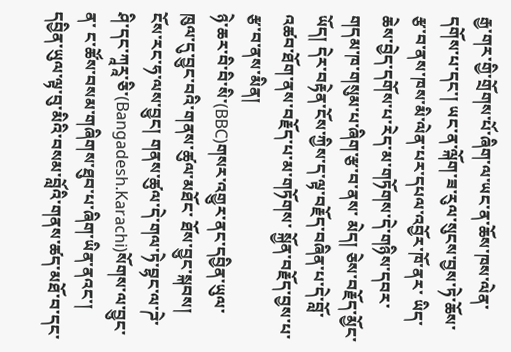རྒྱ་གར་གྱི་གྲོགས་པོ་ཞིག་ལ་ཡང་ན་ཆོས་ཁས་ལེན་དགོས་པ་དང་། ཡང་ན་ལྐོག་ཟ་རུལ་སུངས་བྱས་ཏེ་ཆོས་རྩ་བ་ནས་ཁས་མི་ལེན་པར་དཔལ་འབྱོར་ཁོ་ནར་ ཡིད་ཆེས་བྱེད་དགོས་པ་རེད་མ་གཏོགས་དེ་གཉིས་དབར་གདམ་ཁ་གསུམ་པ་ཞིག་རྩ་བ་ནས་ མེད། ཅེས་བརྗོད་མྱོང་ཡོད། དེར་བརྟེན་ངོས་ཀྱིས་ད་ལྟ་བརྗོད་བཞིན་པ་དེ་བློ་འཚབ་ཐོག་ནས་བརྗོད་པ་མ་གཏོགས་ སྐྱོན་བརྗོད་བྱས་པ་རྩ་བ་ནས་མིན།
ཉེ་ཆར་བི་བི་སི་(BBC)གསར་འགྱུར་ནང་དབྱིན་ཡུལ་ཁུལ་དུ་བྱུང་བའི་གནས་ཚུལ་མཐོང་ ཐོས་བྱུང་སྐབས། ངོས་རང་ཧ་ལས་བྱུང། གནས་ཚུལ་དེ་གལ་ཏེ་བྷང་ལ་ཌེ་ཤི་དང་ཀཱརཱ་ཅི་(Bangadesh.Karachi)སོགས་ལ་བྱུང་ན་ ང་ཚོས་བསམ་གཞིགས་ཐུབ་པ་ཞིག་ཡིན་ནའང་། དབྱིན་ཡུལ་ལྟ་བུ་མིའི་བསམ་བློའི་གནས་ཚད་མཐོ་བ་དང་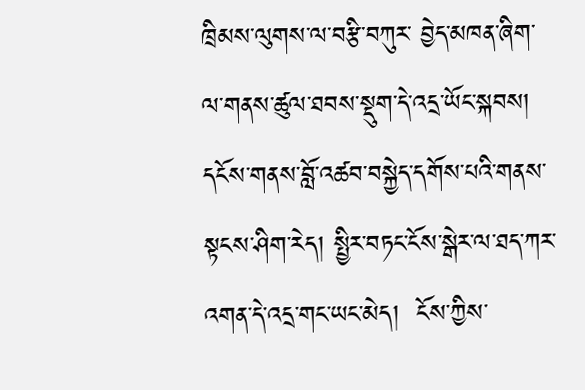ཁྲིམས་ལུགས་ལ་བརྩི་བཀུར་ བྱེད་མཁན་ཞིག་ལ་གནས་ཚུལ་ཐབས་སྡུག་དེ་འདྲ་ཡོང་སྐབས། དངོས་གནས་བློ་འཚབ་བསྐྱེད་དགོས་པའི་གནས་སྟངས་ཤིག་རེད། སྤྱིར་བཏང་ངོས་སྒེར་ལ་ཐད་ཀར་འགན་དེ་འདྲ་གང་ཡང་མེད།  ངོས་ཀྱིས་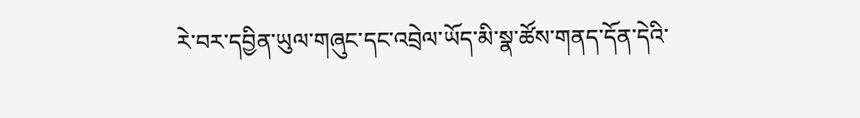རེ་བར་དབྱིན་ཡུལ་གཞུང་དང་འབྲེལ་ཡོད་མི་སྣ་ཚོས་གནད་དོན་དེའི་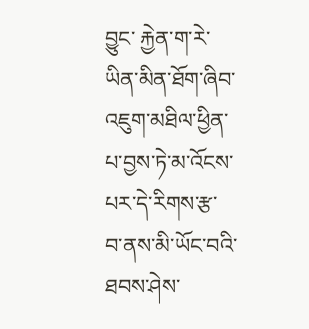བྱུང་ རྐྱེན་ག་རེ་ཡིན་མིན་ཐོག་ཞིབ་འཇུག་མཐིལ་ཕྱིན་པ་བྱས་ཏེ་མ་འོངས་པར་དེ་རིགས་རྩ་ བ་ནས་མི་ཡོང་བའི་ཐབས་ཤེས་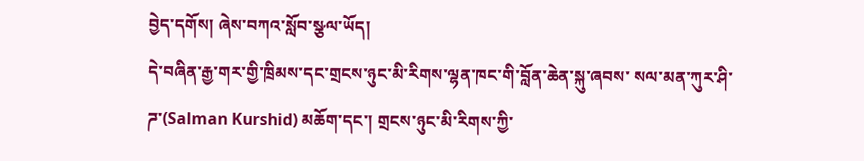བྱེད་དགོས། ཞེས་བཀའ་སློབ་སྩལ་ཡོད།
དེ་བཞིན་རྒྱ་གར་གྱི་ཁྲིམས་དང་གྲངས་ཉུང་མི་རིགས་ལྷན་ཁང་གི་བློན་ཆེན་སྐུ་ཞབས་ སལ་མན་ཀུར་ཤི་ཌ་(Salman Kurshid) མཆོག་དང་། གྲངས་ཉུང་མི་རིགས་ཀྱི་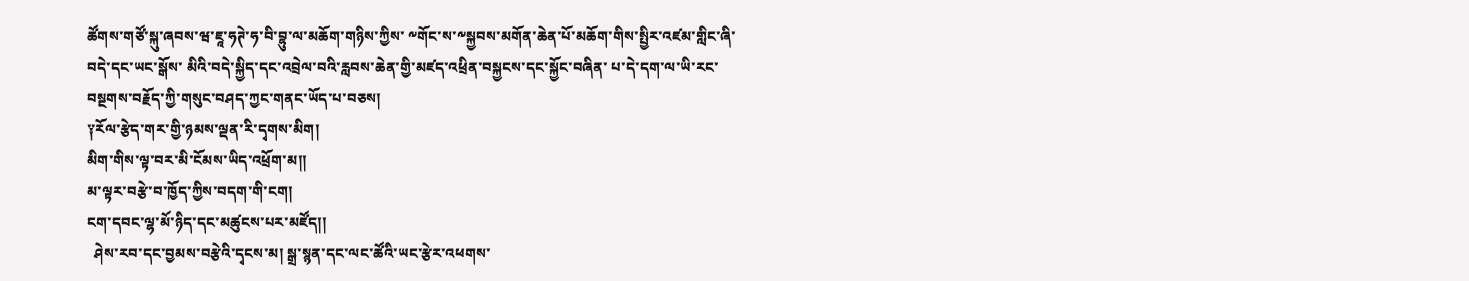ཚོགས་གཙོ་སྐུ་ཞབས་ཝ་ཇཱ་ཧཊེ་ཧ་བི་བྷུ་ལ་མཆོག་གཉིས་ཀྱིས་ ༸གོང་ས་༸སྐྱབས་མགོན་ཆེན་པོ་མཆོག་གིས་སྤྱིར་འཛམ་གླིང་ཞི་བདེ་དང་ཡང་སྒོས་ མིའི་བདེ་སྐྱིད་དང་འབྲེལ་བའི་རླབས་ཆེན་གྱི་མཛད་འཕྲིན་བསྐྱངས་དང་སྐྱོང་བཞིན་ པ་དེ་དག་ལ་ཡི་རང་བསྔགས་བརྗོད་ཀྱི་གསུང་བཤད་ཀྱང་གནང་ཡོད་པ་བཅས།
༑རོལ་རྩེད་གར་གྱི་ཉམས་ལྡན་རི་དྭགས་མིག།
མིག་གིས་ལྟ་བར་མི་ངོམས་ཡིད་འཕྲོག་མ།།
མ་ལྟར་བརྩེ་བ་ཁྱོད་ཀྱིས་བདག་གི་ངག།
ངག་དབང་ལྷ་མོ་ཉིད་དང་མཚུངས་པར་མཛོད།།
  ཤེས་རབ་དང་བྱམས་བརྩེའི་དྭངས་མ། སྒྲ་སྙན་དང་ལང་ཚོའི་ཡང་རྩེར་འཕགས་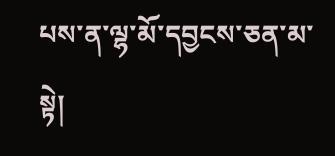པས་ན་ལྷ་མོ་དབྱངས་ཅན་མ་སྟེ།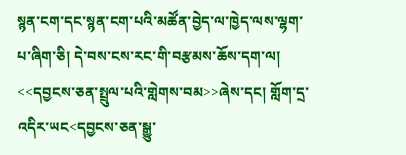སྙན་ངག་དང་སྙན་ངག་པའི་མཚོན་བྱེད་ལ་ཁྱེད་ལས་ལྷག་པ་ཞིག་ཅི། དེ་བས་ངས་རང་གི་བརྩམས་ཆོས་དག་ལ། <<དབྱངས་ཅན་སྤྲུལ་པའི་གླེགས་བམ>>ཞེས་དང། གློག་དྲ་འདིར་ཡང<དབྱངས་ཅན་སྒྱུ་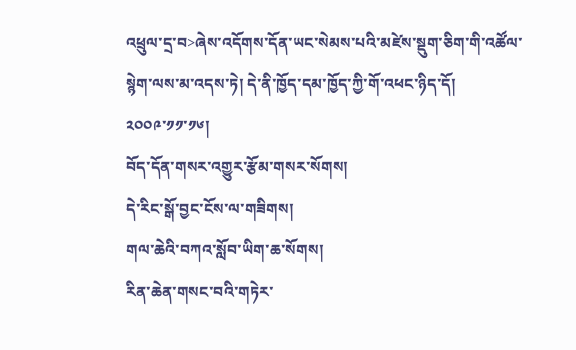འཕྲུལ་དྲ་བ>ཞེས་འདོགས་དོན་ཡང་སེམས་པའི་མཛེས་སྡུག་ཅིག་གི་འཚོལ་སྙེག་ལས་མ་འདས་ཏེ། དེ་ནི་ཁྱོད་དམ་ཁྱོད་ཀྱི་གོ་འཕང་ཉིད་དོ།
༢༠༠༩་༡༡་༡༦།
བོད་དོན་གསར་འགྱུར་རྩོམ་གསར་སོགས།
དེ་རིང་སྒོ་བྱང་ངོས་ལ་གཟིགས།
གལ་ཆེའི་བཀའ་སློབ་ཡིག་ཆ་སོགས།
རིན་ཆེན་གསང་བའི་གཏེར་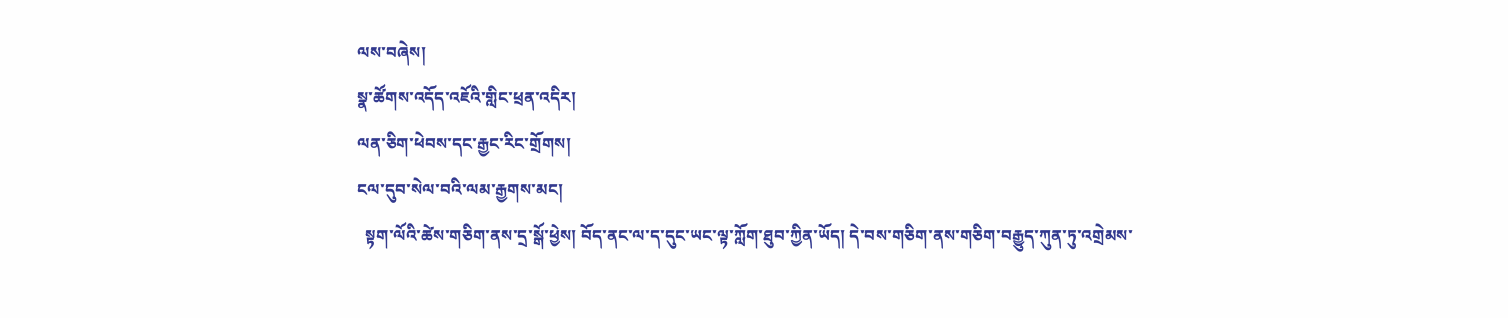ལས་བཞེས།
སྣ་ཚོགས་འདོད་འཇོའི་གླིང་ཕྲན་འདིར།
ལན་ཅིག་ཕེབས་དང་རྒྱང་རིང་གྲོགས།
ངལ་དུབ་སེལ་བའི་ལམ་རྒྱགས་མང།
  སྟག་ལོའི་ཚེས་གཅིག་ནས་དྲ་སྒོ་ཕྱེས། བོད་ནང་ལ་ད་དུང་ཡང་ལྟ་ཀློག་ཐུབ་ཀྱིན་ཡོད། དེ་བས་གཅིག་ནས་གཅིག་བརྒྱུད་ཀུན་ཏུ་འགྲེམས་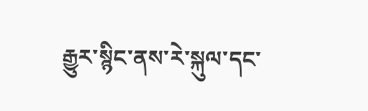རྒྱུར་སྙིང་ནས་རེ་སྐུལ་དང་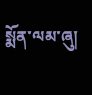སྨོན་ལམ་ཞུ།